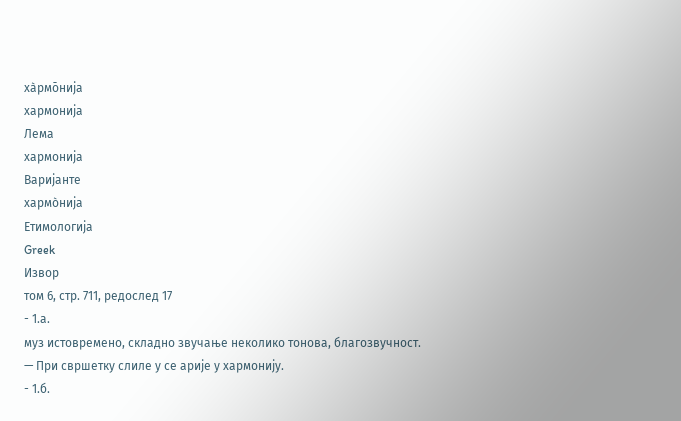ха̀рмо̄нија
хармонија
Лема
хармонија
Варијанте
хармо̀нија
Етимологија
Greek
Извор
том 6, стр. 711, редослед 17
- 1.а.
муз истовремено, складно звучање неколико тонова, благозвучност.
— При свршетку слиле у се арије у хармонију.
- 1.б.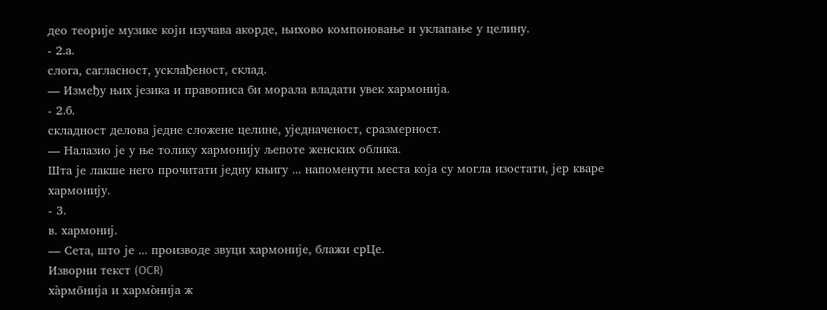део теорије музике који изучава акорде, њихово компоновање и уклапање у целину.
- 2.а.
слога, сагласност, усклађеност, склад.
— Између њих језика и правописа би морала владати увек хармонија.
- 2.б.
складност делова једне сложене целине, уједначеност, сразмерност.
— Налазио је у ње толику хармонију љепоте женских облика.
Шта је лакше него прочитати једну књигу ... напоменути места која су могла изостати, јер кваре хармонију.
- 3.
в. хармониј.
— Сета, што је ... производе звуци хармоније, блажи срЦе.
Изворни текст (OCR)
ха̀рмо̄нија и хармо̀нија ж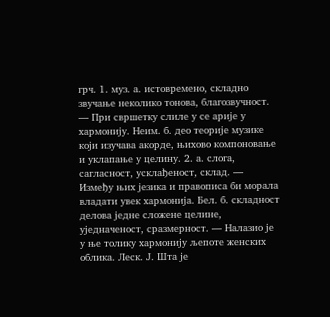грч. 1. муз. а. истовремено, складно звучање неколико тонова, благозвучност. — При свршетку слиле у се арије у хармонију. Неим. б. део теорије музике који изучава акорде, њихово компоновање и уклапање у целину. 2. а. слога, сагласност, усклађеност, склад. — Између њих језика и правописа би морала владати увек хармонија. Бел. б. складност делова једне сложене целине, уједначеност, сразмерност. — Налазио је у ње толику хармонију љепоте женских облика. Леск. Ј. Шта је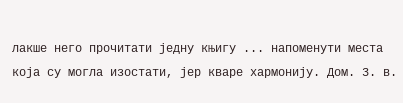лакше него прочитати једну књигу ... напоменути места која су могла изостати, јер кваре хармонију. Дом. 3. в.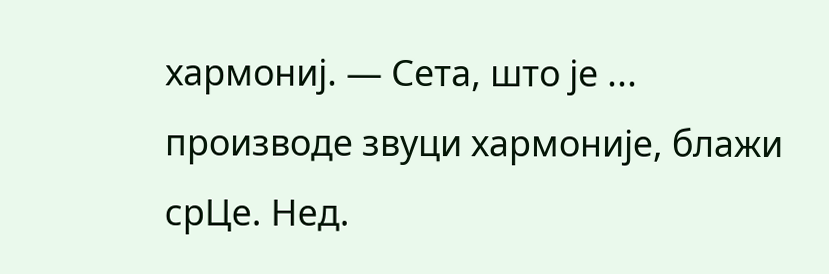хармониј. — Сета, што је ... производе звуци хармоније, блажи срЦе. Нед.